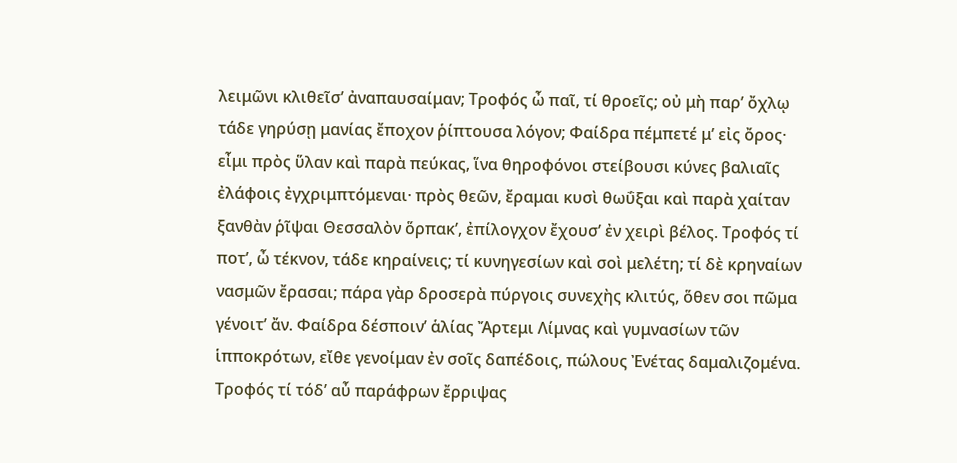λειμῶνι κλιθεῖσ’ ἀναπαυσαίμαν; Τροφός ὦ παῖ, τί θροεῖς; οὐ μὴ παρ’ ὄχλῳ τάδε γηρύσῃ μανίας ἔποχον ῥίπτουσα λόγον; Φαίδρα πέμπετέ μ’ εἰς ὄρος· εἶμι πρὸς ὕλαν καὶ παρὰ πεύκας, ἵνα θηροφόνοι στείβουσι κύνες βαλιαῖς ἐλάφοις ἐγχριμπτόμεναι· πρὸς θεῶν, ἔραμαι κυσὶ θωΰξαι καὶ παρὰ χαίταν ξανθὰν ῥῖψαι Θεσσαλὸν ὅρπακ’, ἐπίλογχον ἔχουσ’ ἐν χειρὶ βέλος. Τροφός τί ποτ’, ὦ τέκνον, τάδε κηραίνεις; τί κυνηγεσίων καὶ σοὶ μελέτη; τί δὲ κρηναίων νασμῶν ἔρασαι; πάρα γὰρ δροσερὰ πύργοις συνεχὴς κλιτύς, ὅθεν σοι πῶμα γένοιτ’ ἄν. Φαίδρα δέσποιν’ ἁλίας Ἄρτεμι Λίμνας καὶ γυμνασίων τῶν ἱπποκρότων, εἴθε γενοίμαν ἐν σοῖς δαπέδοις, πώλους Ἐνέτας δαμαλιζομένα. Τροφός τί τόδ’ αὖ παράφρων ἔρριψας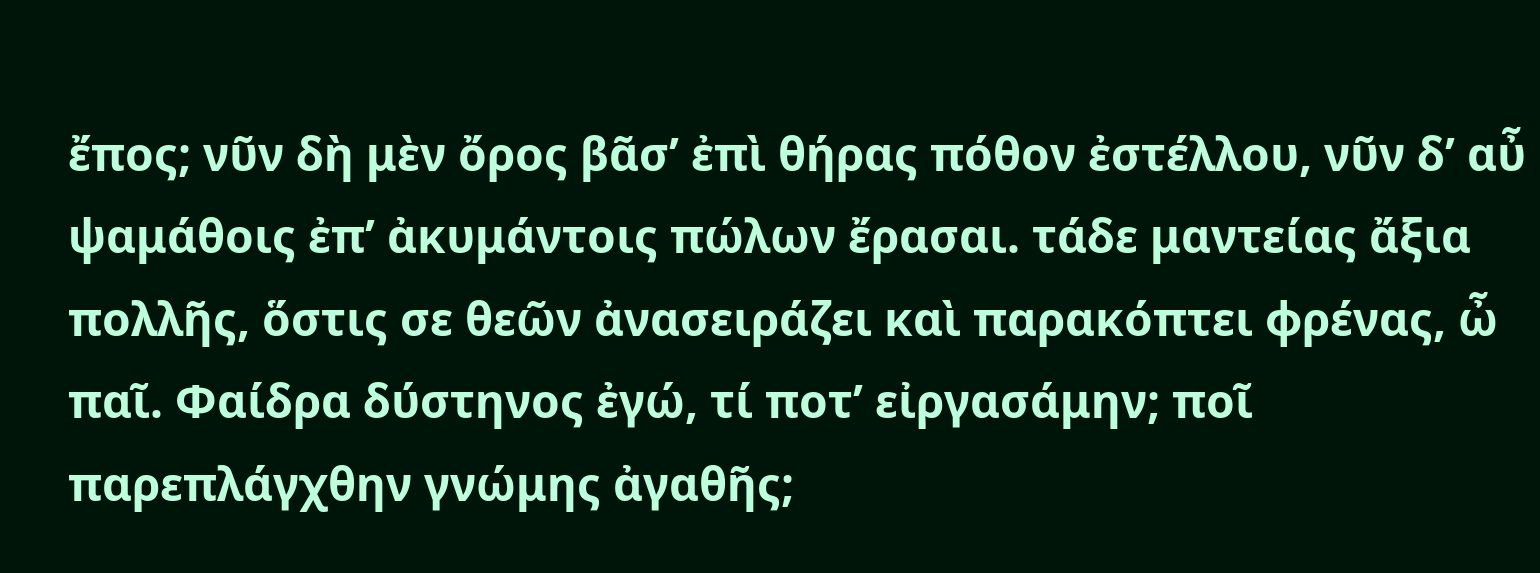ἔπος; νῦν δὴ μὲν ὄρος βᾶσ’ ἐπὶ θήρας πόθον ἐστέλλου, νῦν δ’ αὖ ψαμάθοις ἐπ’ ἀκυμάντοις πώλων ἔρασαι. τάδε μαντείας ἄξια πολλῆς, ὅστις σε θεῶν ἀνασειράζει καὶ παρακόπτει φρένας, ὦ παῖ. Φαίδρα δύστηνος ἐγώ, τί ποτ’ εἰργασάμην; ποῖ παρεπλάγχθην γνώμης ἀγαθῆς;